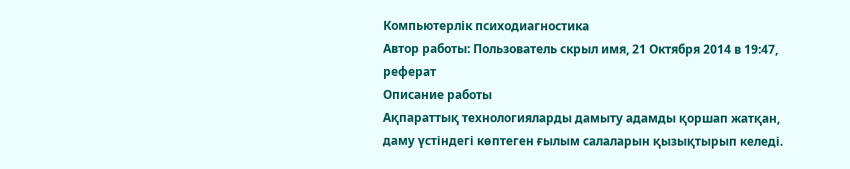Компьютерлік психодиагностика
Автор работы: Пользователь скрыл имя, 21 Октября 2014 в 19:47, реферат
Описание работы
Ақпараттық технологияларды дамыту адамды қоршап жатқан, даму үстіндегі көптеген ғылым салаларын қызықтырып келеді.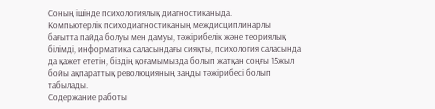Соның ішінде психологиялық диагностиканыда.
Компьютерлік психодиагностиканың междисциплинарлы бағытта пайда болуы мен дамуы, тәжірибелік және теориялық білімді, информатика саласындағы сияқты, психология саласында да қажет ететін, біздің қоғамымызда болып жатқан соңғы 15жыл бойы ақпараттық революцияның заңды тәжірибесі болып табылады.
Содержание работы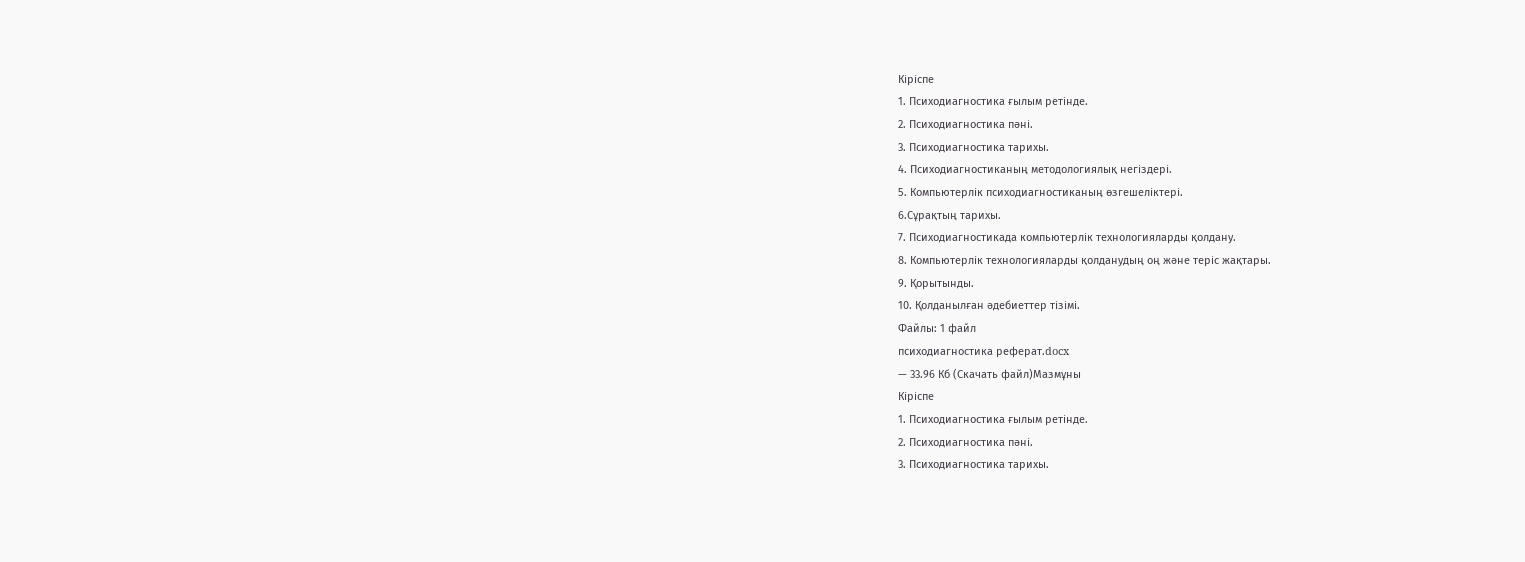Кіріспе
1. Психодиагностика ғылым ретінде.
2. Психодиагностика пәні.
3. Психодиагностика тарихы.
4. Психодиагностиканың методологиялық негіздері.
5. Компьютерлік психодиагностиканың өзгешеліктері.
6.Сұрақтың тарихы.
7. Психодиагностикада компьютерлік технологияларды қолдану.
8. Компьютерлік технологияларды қолданудың оң және теріс жақтары.
9. Қорытынды.
10. Қолданылған әдебиеттер тізімі.
Файлы: 1 файл
психодиагностика реферат.docx
— 33.96 Кб (Скачать файл)Мазмұны
Кіріспе
1. Психодиагностика ғылым ретінде.
2. Психодиагностика пәні.
3. Психодиагностика тарихы.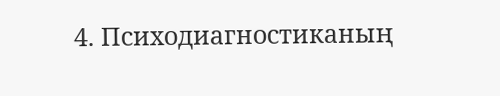4. Психодиагностиканың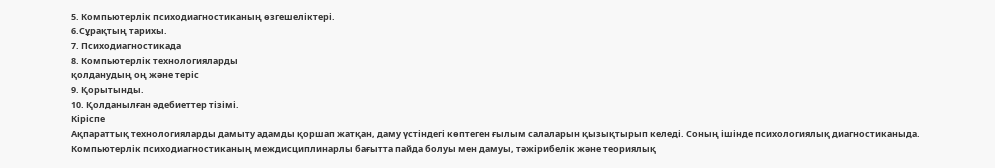5. Компьютерлік психодиагностиканың өзгешеліктері.
6.Сұрақтың тарихы.
7. Психодиагностикада
8. Компьютерлік технологияларды
қолданудың оң және теріс
9. Қорытынды.
10. Қолданылған әдебиеттер тізімі.
Кіріспе
Ақпараттық технологияларды дамыту адамды қоршап жатқан, даму үстіндегі көптеген ғылым салаларын қызықтырып келеді. Соның ішінде психологиялық диагностиканыда.
Компьютерлік психодиагностиканың междисциплинарлы бағытта пайда болуы мен дамуы, тәжірибелік және теориялық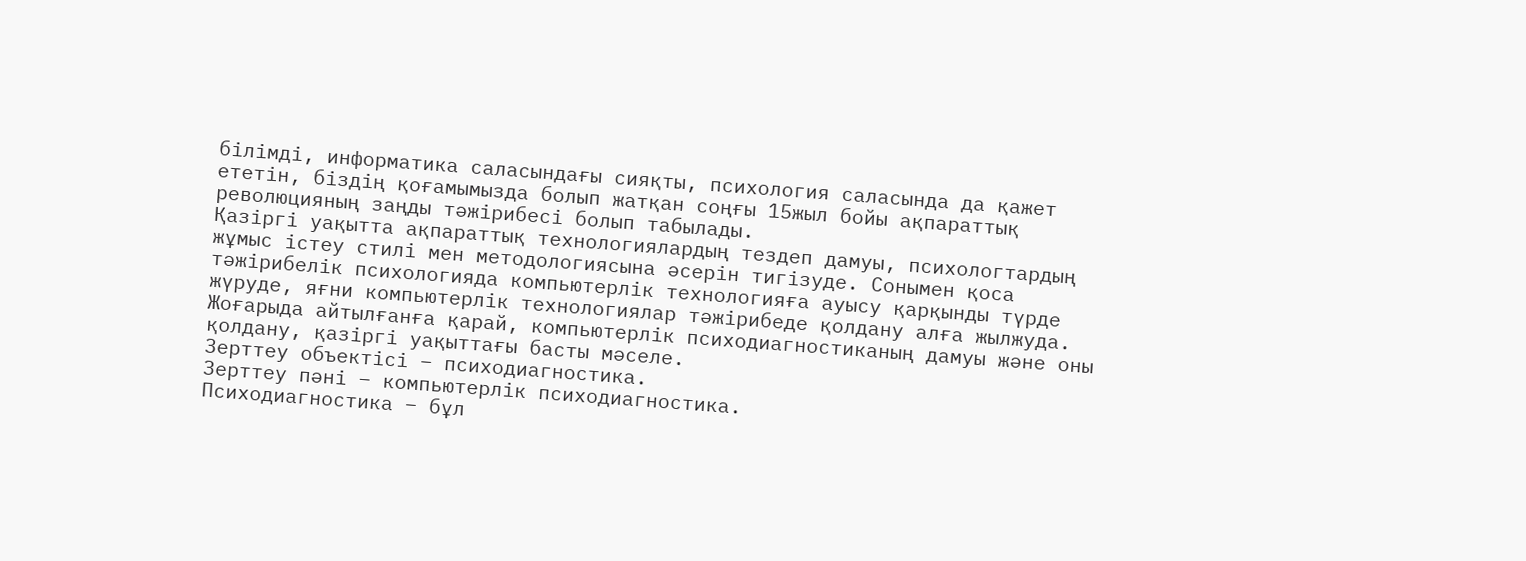білімді, информатика саласындағы сияқты, психология саласында да қажет ететін, біздің қоғамымызда болып жатқан соңғы 15жыл бойы ақпараттық революцияның заңды тәжірибесі болып табылады.
Қазіргі уақытта ақпараттық технологиялардың тездеп дамуы, психологтардың жұмыс істеу стилі мен методологиясына әсерін тигізуде. Сонымен қоса тәжірибелік психологияда компьютерлік технологияға ауысу қарқынды түрде жүруде, яғни компьютерлік технологиялар тәжірибеде қолдану алға жылжуда.
Жоғарыда айтылғанға қарай, компьютерлік психодиагностиканың дамуы және оны қолдану, қазіргі уақыттағы басты мәселе.
Зерттеу объектісі – психодиагностика.
Зерттеу пәні – компьютерлік психодиагностика.
Психодиагностика – бұл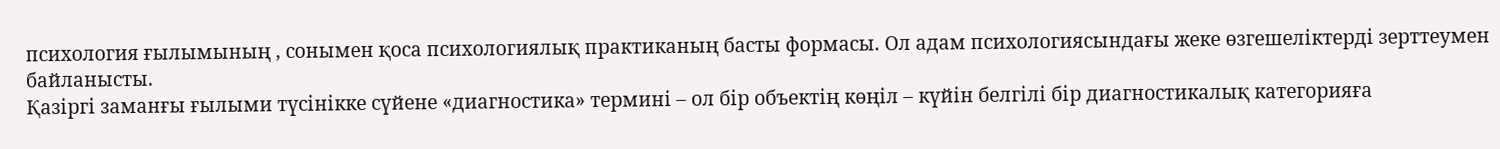психология ғылымының , сонымен қоса психологиялық практиканың басты формасы. Ол адам психологиясындағы жеке өзгешеліктерді зерттеумен байланысты.
Қазіргі заманғы ғылыми түсінікке сүйене «диагностика» термині – ол бір объектің көңіл – күйін белгілі бір диагностикалық категорияға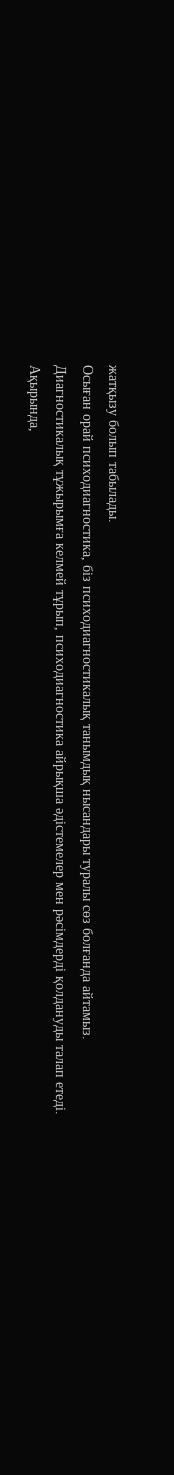жатқызу болып табылады.
Осыған орай психодиагностика, біз психодиагностикалық танымдық нысандары туралы сөз болғанда айтамыз.
Диагностикалық тұжырымға келмей тұрып, психодиагностика айрықша әдістемелер мен рәсімдерді қолдануды талап етеді. Ақырында,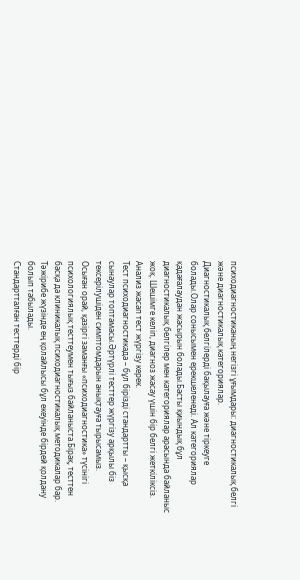психодиагностиканың негізгі ұғымдары: диагностикалық белгі және диагностикалық категориялар.
Диагностикалық белгілерді бақылауға және тіркеуге болады.Олар сонысымен ерекшеленеді. Ал категориялар қадағалаудан жасырын болады.Басты қиындық бұл диагностикалық белгілер мен категориялар арасында байланыс жоқ. Шешімге келіп, диагноз жасау үшін бір белгі жеткіліксіз. Анализ жасап тест жүргізу керек.
Тест психодиагностикада – бұл бірізді стандартты – қысқа сынаулар топтамасы.Әртүрлі тесттер жүргізу арқылы біз тексерілушіден симптомдарын анықтауға тырысамыз.
Осыған орай, қазіргі заманғы «психодиагностика» түсінігі психологиялық тесттеумен тығыз байланыста.Бірақ, тесттен басқа да клиникалық психодиагностикалық методикалар бар. Тәжірибе жүзінде ең қолайлысы бұл екеуінде бірдей қолдану болып табылады.
Стандартталған тесттерді бір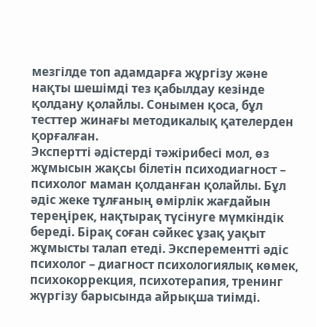мезгілде топ адамдарға жұргізу және нақты шешімді тез қабылдау кезінде қолдану қолайлы. Сонымен қоса, бұл тесттер жинағы методикалық қателерден қорғалған.
Экспертті әдістерді тәжірибесі мол, өз жұмысын жақсы білетін психодиагност – психолог маман қолданған қолайлы. Бұл әдіс жеке тұлғаның өмірлік жағдайын тереңірек, нақтырақ түсінуге мүмкіндік береді. Бірақ соған сәйкес ұзақ уақыт жұмысты талап етеді. Эксперементті әдіс психолог – диагност психологиялық көмек, психокоррекция, психотерапия, тренинг жүргізу барысында айрықша тиімді.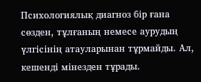Психологиялық диагноз бір ғана сөзден, тұлғаның немесе аурудың үлгісінің атауларынан тұрмайды. Ал, кешенді мінезден тұрады.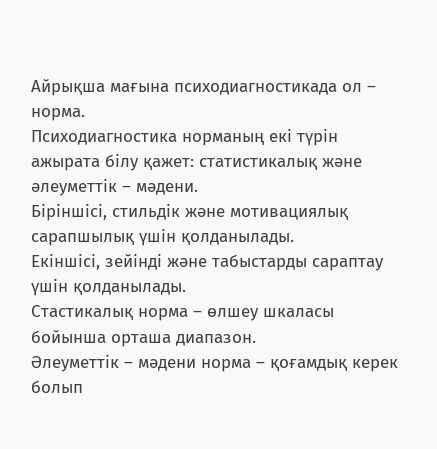Айрықша мағына психодиагностикада ол – норма.
Психодиагностика норманың екі түрін ажырата білу қажет: статистикалық және әлеуметтік – мәдени.
Біріншісі, стильдік және мотивациялық сарапшылық үшін қолданылады.
Екіншісі, зейінді және табыстарды сараптау үшін қолданылады.
Стастикалық норма – өлшеу шкаласы бойынша орташа диапазон.
Әлеуметтік – мәдени норма – қоғамдық керек болып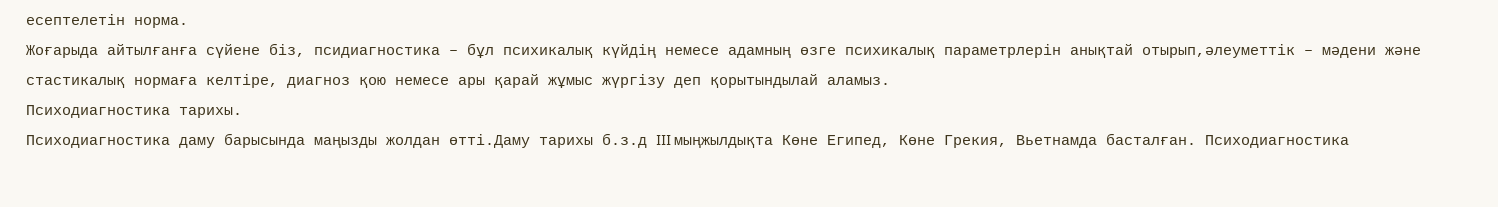есептелетін норма.
Жоғарыда айтылғанға сүйене біз, псидиагностика – бұл психикалық күйдің немесе адамның өзге психикалық параметрлерін анықтай отырып,әлеуметтік – мәдени және стастикалық нормаға келтіре, диагноз қою немесе ары қарай жұмыс жүргізу деп қорытындылай аламыз.
Психодиагностика тарихы.
Психодиагностика даму барысында маңызды жолдан өтті.Даму тарихы б.з.д III мыңжылдықта Көне Египед, Көне Грекия, Вьетнамда басталған. Психодиагностика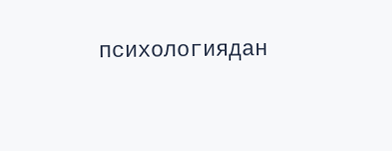психологиядан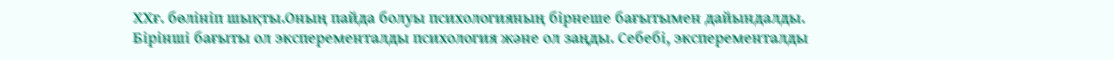XXғ. бөлініп шықты.Оның пайда болуы психологияның бірнеше бағытымен дайындалды.
Бірінші бағыты ол эксперементалды психология және ол заңды. Себебі, эксперементалды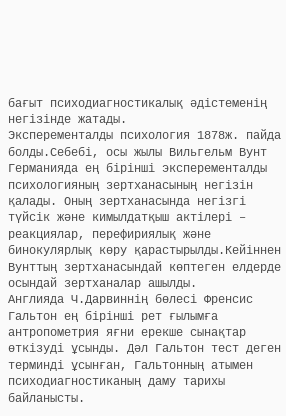бағыт психодиагностикалық әдістеменің негізінде жатады.
Эксперементалды психология 1878ж. пайда болды.Себебі, осы жылы Вильгельм Вунт Германияда ең бірінші эксперементалды психологияның зертханасының негізін қалады. Оның зертханасында негізгі түйсік және кимылдатқыш актілері – реакциялар, перефириялық және бинокулярлық көру қарастырылды.Кейіннен Вунттың зертханасындай көптеген елдерде осындай зертханалар ашылды.
Англияда Ч.Дарвиннің бөлесі Френсис Гальтон ең бірінші рет ғылымға антропометрия яғни ерекше сынақтар өткізуді ұсынды. Дәл Гальтон тест деген терминді ұсынған, Гальтонның атымен психодиагностиканың даму тарихы байланысты.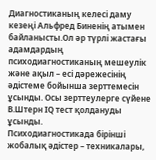Диагностиканың келесі даму кезеңі Альфред Биненің атымен байланысты.Ол әр түрлі жастағы адамдардың психодиагностиканың мешеулік және ақыл – есі дәрежесінің әдістеме бойынша зерттемесін ұсынды. Осы зерттеулерге сүйене В.Штерн IQ тест қолдануды ұсынды.
Психодиагностикада бірінші жобалық әдістер – техникалары,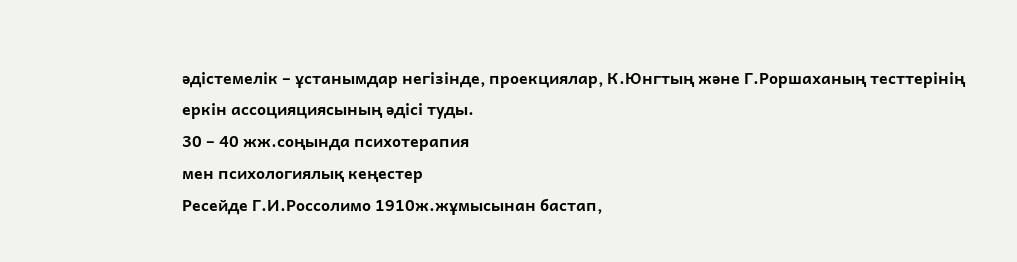әдістемелік – ұстанымдар негізінде, проекциялар, К.Юнгтың және Г.Роршаханың тесттерінің еркін ассоцияциясының әдісі туды.
30 – 40 жж.соңында психотерапия
мен психологиялық кеңестер
Ресейде Г.И.Россолимо 1910ж.жұмысынан бастап,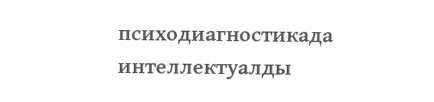психодиагностикада интеллектуалды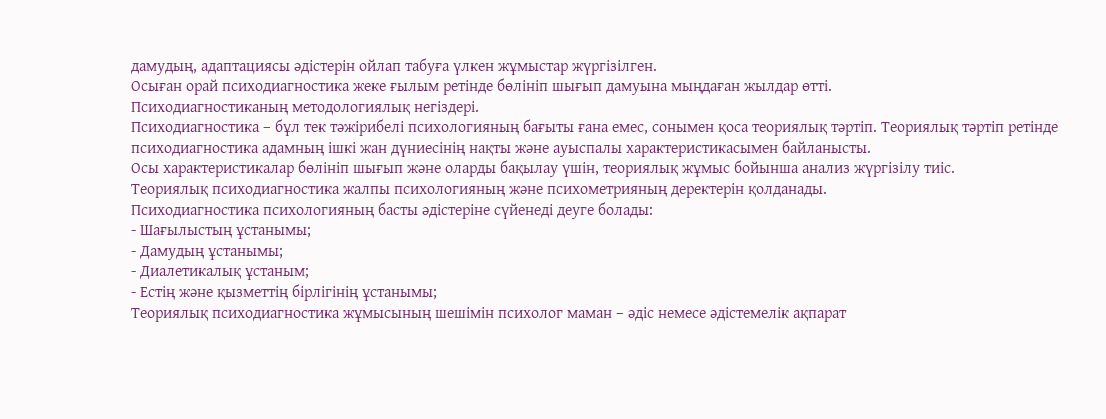дамудың, адаптациясы әдістерін ойлап табуға үлкен жұмыстар жүргізілген.
Осыған орай психодиагностика жеке ғылым ретінде бөлініп шығып дамуына мыңдаған жылдар өтті.
Психодиагностиканың методологиялық негіздері.
Психодиагностика – бұл тек тәжірибелі психологияның бағыты ғана емес, сонымен қоса теориялық тәртіп. Теориялық тәртіп ретінде психодиагностика адамның ішкі жан дүниесінің нақты және ауыспалы характеристикасымен байланысты.
Осы характеристикалар бөлініп шығып және оларды бақылау үшін, теориялық жұмыс бойынша анализ жүргізілу тиіс.
Теориялық психодиагностика жалпы психологияның және психометрияның деректерін қолданады.
Психодиагностика психологияның басты әдістеріне сүйенеді деуге болады:
- Шағылыстың ұстанымы;
- Дамудың ұстанымы;
- Диалетикалық ұстаным;
- Естің және қызметтің бірлігінің ұстанымы;
Теориялық психодиагностика жұмысының шешімін психолог маман – әдіс немесе әдістемелік ақпарат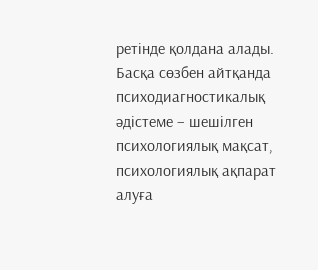ретінде қолдана алады.
Басқа сөзбен айтқанда психодиагностикалық әдістеме – шешілген психологиялық мақсат, психологиялық ақпарат алуға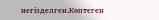негізделген.Көптеген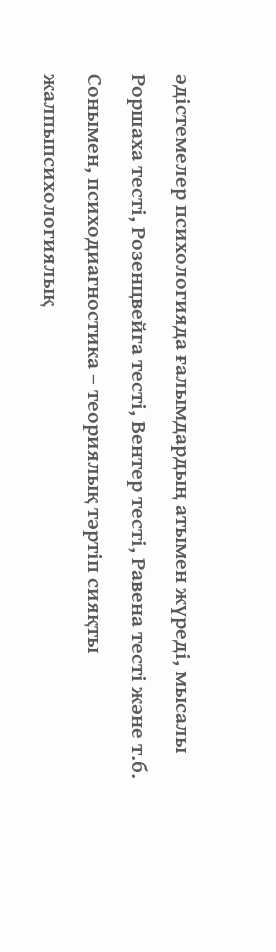әдістемелер психологияда ғалымдардың атымен жүреді, мысалы Роршаха тесті, Розенцвейга тесті, Вентер тесті, Равена тесті және т.б.
Сонымен, психодиагностика – теориялық тәртіп сияқты жалпыпсихологиялық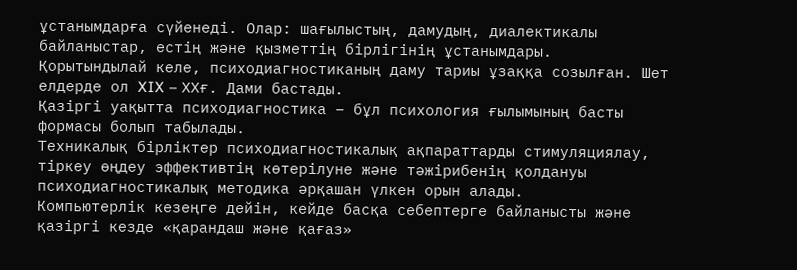ұстанымдарға сүйенеді. Олар: шағылыстың, дамудың, диалектикалы байланыстар, естің және қызметтің бірлігінің ұстанымдары.
Қорытындылай келе, психодиагностиканың даму тариы ұзаққа созылған. Шет елдерде ол XIX – XXғ. Дами бастады.
Қазіргі уақытта психодиагностика – бұл психология ғылымының басты формасы болып табылады.
Техникалық бірліктер психодиагностикалық ақпараттарды стимуляциялау, тіркеу өңдеу эффективтің көтерілуне және тәжірибенің қолдануы психодиагностикалық методика әрқашан үлкен орын алады.
Компьютерлік кезеңге дейін, кейде басқа себептерге байланысты және қазіргі кезде «қарандаш және қағаз»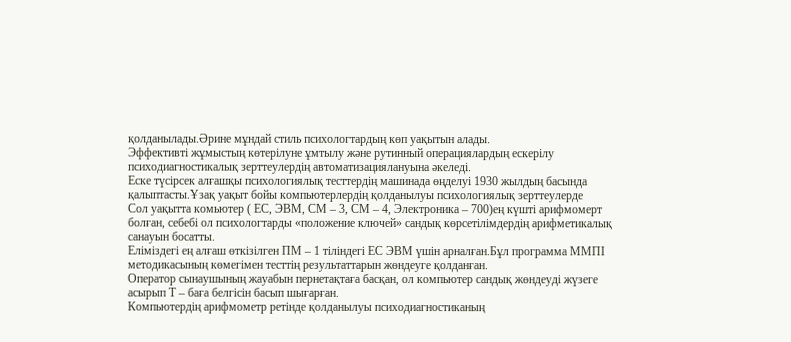қолданылады.Әрине мұндай стиль психологтардың көп уақытын алады.
Эффективті жұмыстың көтерілуне ұмтылу және рутинный операциялардың ескерілу психодиагностикалық зерттеулердің автоматизациялануына әкеледі.
Еске түсірсек алғашқы психологиялық тесттердің машинада өңделуі 1930 жылдың басында қалыптасты.Ұзақ уақыт бойы компьютерлердің қолданылуы психологиялық зерттеулерде
Сол уақытта комьютер ( ЕС, ЭВМ, СМ – 3, СМ – 4, Электроника – 700)ең күшті арифмомерт болған, себебі ол психологтарды «положение ключей» сандық көрсетілімдердің арифметикалық санауын босатты.
Еліміздегі ең алғаш өткізілген ПМ – 1 тіліндегі ЕС ЭВМ үшін арналған.Бұл программа ММПІ методикасының көмегімен тесттің результаттарын жөндеуге қолданған.
Оператор сынаушының жауабын пернетақтаға басқан, ол компьютер сандық жөндеуді жүзеге асырып Т – баға белгісін басып шығарған.
Компьютердің арифмометр ретінде қолданылуы психодиагностиканың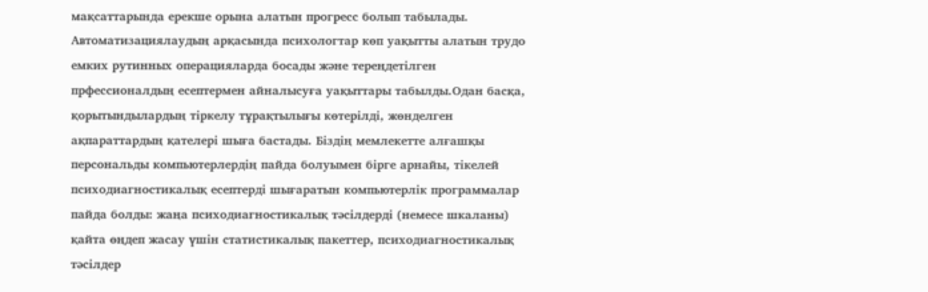мақсаттарында ерекше орына алатын прогресс болып табылады. Автоматизациялаудың арқасында психологтар көп уақытты алатын трудо емких рутинных операцияларда босады және тереңдетілген прфессионалдың есептермен айналысуға уақыттары табылды.Одан басқа, қорытындылардың тіркелу тұрақтылығы көтерілді, жөнделген ақпараттардың қателері шыға бастады. Біздің мемлекетте алғашқы персональды компьютерлердің пайда болуымен бірге арнайы, тікелей психодиагностикалық есептерді шығаратын компьютерлік программалар пайда болды: жаңа психодиагностикалық тәсілдерді (немесе шкаланы) қайта өңдеп жасау үшін статистикалық пакеттер, психодиагностикалық тәсілдер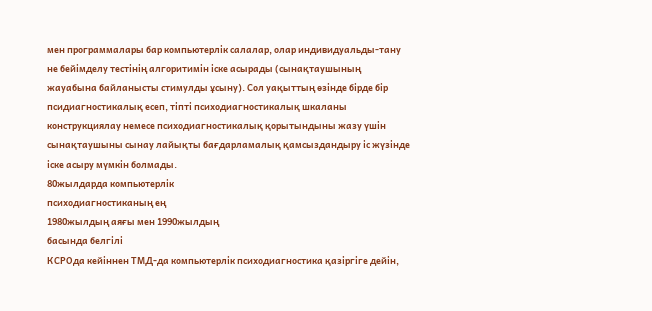мен программалары бар компьютерлік салалар, олар индивидуальды-тану не бейімделу тестінің алгоритимін іске асырады (сынақтаушының жауабына байланысты стимулды ұсыну). Сол уақыттың өзінде бірде бір псидиагностикалық есеп, тіпті психодиагностикалық шкаланы конструкциялау немесе психодиагностикалық қорытындыны жазу үшін сынақтаушыны сынау лайықты бағдарламалық қамсыздандыру іс жүзінде іске асыру мүмкін болмады.
80жылдарда компьютерлік
психодиагностиканың ең
1980жылдың аяғы мен 1990жылдың
басында белгілі
КСРОда кейіннен ТМД-да компьютерлік психодиагностика қазіргіге дейін,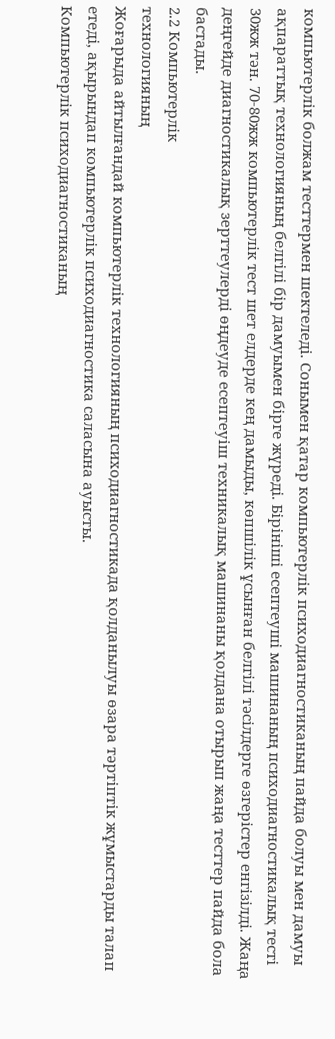компьютерлік болжам тесттермен шектеледі. Сонымен қатар компьютерлік психодиагностиканың пайда болуы мен дамуы ақпараттық технологияның белгілі бір дамуымен бірге жүреді. Бірініші есептеуші машинаның психодиагностикалық тесті 30жж тән. 70-80жж компьютерлік тест шет елдерде кең дамыды, көпшілік ұсынған белгілі тәсілдерге өзгерістер енгізілді. Жаңа деңгейде диагностикалық зерттеулерді өңдеуде есептеуіш техникалық машинаны қолдана отырып жаңа тесттер пайда бола бастады.
2.2 Компьютерлік
технологияның
Жоғарыда айтылғандай компьютерлік технологияның психодиагностикада қолданылуы өзара тәртіптік жұмыстарды талап етеді, ақырындап компьютерлік психодиагностика саласына ауысты.
Компьютерлік психодиагностиканың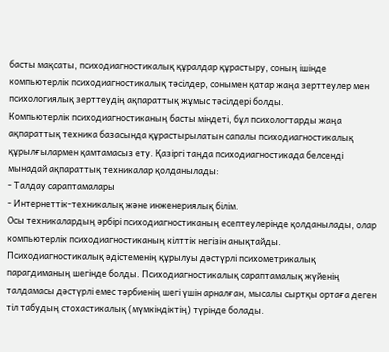басты мақсаты, психодиагностикалық құралдар құрастыру, соның ішінде компьютерлік психодиагностикалық тәсілдер, сонымен қатар жаңа зерттеулер мен психологиялық зерттеудің ақпараттық жұмыс тәсілдері болды.
Компьютерлік психодиагностиканың басты міндеті, бұл психологтарды жаңа ақпараттық техника базасында құрастырылатын сапалы психодиагностикалық құрылғылармен қамтамасыз ету. Қазіргі таңда психодиагностикада белсенді мынадай ақпараттық техникалар қолданылады:
- Талдау сараптамалары
- Интернеттік-техникалық және инженериялық білім.
Осы техникалардың әрбірі психодиагностиканың есептеулерінде қолданылады, олар компьютерлік психодиагностиканың кілттік негізін анықтайды.
Психодиагностикалық әдістеменің құрылуы дәстүрлі психометрикалық парагдиманың шегінде болды. Психодиагностикалық сараптамалық жүйенің талдамасы дәстүрлі емес тәрбиенің шегі үшін арналған, мысалы сыртқы ортаға деген тіл табудың стохастикалық (мүмкіндіктің) түрінде болады.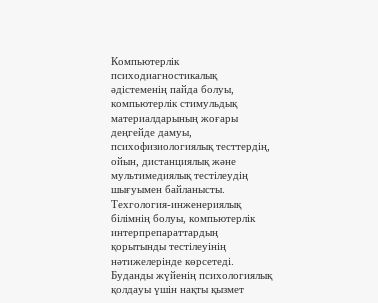Компьютерлік психодиагностикалық әдістеменің пайда болуы, компьютерлік стимульдық материалдарының жоғары деңгейде дамуы, психофизиологиялық тесттердің, ойын, дистанциялық және мультимедиялық тестілеудің шығуымен байланысты.
Техгология-инженериялық білімнің болуы, компьютерлік интерпрепараттардың қорытынды тестілеуінің нәтижелерінде көрсетеді.
Буданды жүйенің психологиялық қолдауы үшін нақты қызмет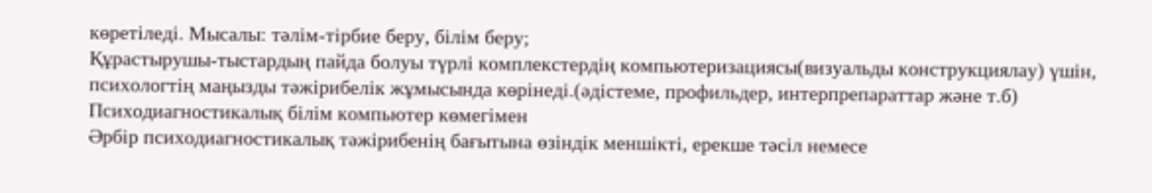көретіледі. Мысалы: тәлім-тірбие беру, білім беру;
Құрастырушы-тыстардың пайда болуы түрлі комплекстердің компьютеризациясы(визуальды конструкциялау) үшін, психологтің маңызды тәжірибелік жұмысында көрінеді.(әдістеме, профильдер, интерпрепараттар және т.б)
Психодиагностикалық білім компьютер көмегімен
Әрбір психодиагностикалық тәжірибенің бағытына өзіндік меншікті, ерекше тәсіл немесе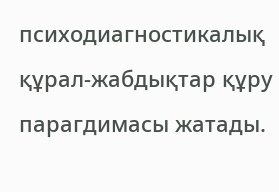психодиагностикалық құрал-жабдықтар құру парагдимасы жатады.